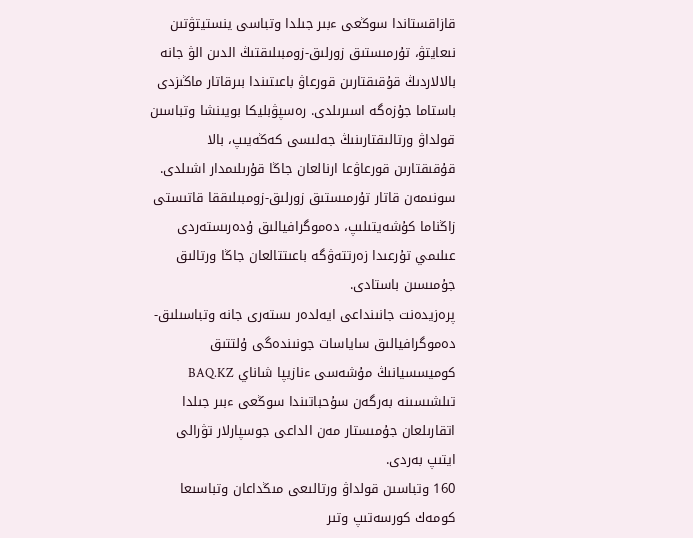قازاقستاندا سوڭعى ءبىر جىلدا وتباسى ينستيتۋتىن نىعايتۋ، تۇرمىستىق زورلىق-زومبىلىقتىڭ الدىن الۋ جانە بالالاردىڭ قۇقىقتارىن قورعاۋ باعىتىندا بىرقاتار ماڭىزدى باستاما جۇزەگە اسىرىلدى. رەسپۋبليكا بويىنشا وتباسىن قولداۋ ورتالىقتارىنىڭ جەلىسى كەڭەيىپ، بالا قۇقىقتارىن قورعاۋعا ارنالعان جاڭا قۇرىلىمدار اشىلدى. سونىمەن قاتار تۇرمىستىق زورلىق-زومبىلىققا قاتىستى زاڭناما كۇشەيتىلىپ، دەموگرافيالىق ۇدەرىستەردى عىلىمي تۇرعىدا زەرتتەۋگە باعىتتالعان جاڭا ورتالىق جۇمىسىن باستادى.
پرەزيدەنت جانىنداعى ايەلدەر ىستەرى جانە وتباسىلىق-دەموگرافيالىق ساياسات جونىندەگى ۇلتتىق كوميسسيانىڭ مۇشەسى ءنازيپا شاناي BAQ.KZ تىلشىسىنە بەرگەن سۇحباتىندا سوڭعى ءبىر جىلدا اتقارىلعان جۇمىستار مەن الداعى جوسپارلار تۋرالى ايتىپ بەردى.
160 وتباسىن قولداۋ ورتالىعى مىڭداعان وتباسىعا كومەك كورسەتىپ وتىر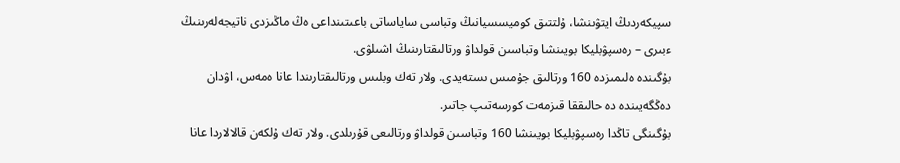سپيكەردىڭ ايتۋىنشا، ۇلتتىق كوميسسيانىڭ وتباسى ساياساتى باعىتىنداعى ەڭ ماڭىزدى ناتيجەلەرىنىڭ ءبىرى – رەسپۋبليكا بويىنشا وتباسىن قولداۋ ورتالىقتارىنىڭ اشىلۋى.
بۇگىندە ەلىمىزدە 160 ورتالىق جۇمىس ىستەيدى. ولار تەك وبلىس ورتالىقتارىندا عانا ەمەس، اۋدان دەڭگەيىندە دە حالىققا قىزمەت كورسەتىپ جاتىر.
بۇگىنگى تاڭدا رەسپۋبليكا بويىنشا 160 وتباسىن قولداۋ ورتالىعى قۇرىلدى. ولار تەك ۇلكەن قالالاردا عانا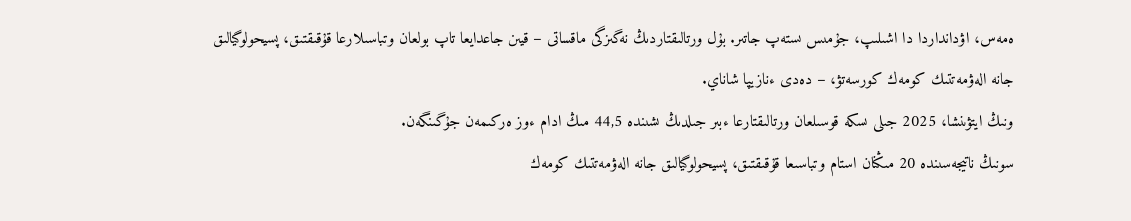ەمەس، اۋدانداردا دا اشىلىپ، جۇمىس ىستەپ جاتىر. بۇل ورتالىقتاردىڭ نەگىزگى ماقساتى – قيىن جاعدايعا تاپ بولعان وتباسىلارعا قۇقىقتىق، پسيحولوگيالىق جانە الەۋمەتتىك كومەك كورسەتۋ، – دەدى ءنازيپا شاناي.
ونىڭ ايتۋىنشا، 2025 جىلى ىسكە قوسىلعان ورتالىقتارعا ءبىر جىلدىڭ ىشىندە 44,5 مىڭ ادام ءوز ەركىمەن جۇگىنگەن.
سونىڭ ناتيجەسىندە 20 مىڭنان استام وتباسىعا قۇقىقتىق، پسيحولوگيالىق جانە الەۋمەتتىك كومەك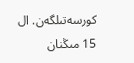كورسەتىلگەن. ال 15 مىڭنان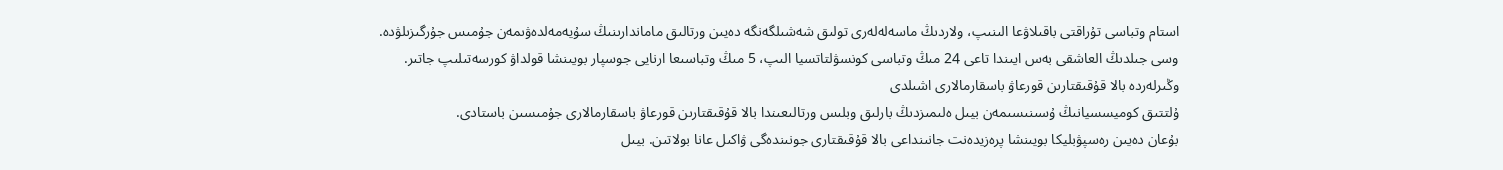استام وتباسى تۇراقتى باقىلاۋعا الىنىپ، ولاردىڭ ماسەلەلەرى تولىق شەشىلگەنگە دەيىن ورتالىق ماماندارىنىڭ سۇيەمەلدەۋىمەن جۇمىس جۇرگىزىلۋدە.
وسى جىلدىڭ العاشقى بەس ايىندا تاعى 24 مىڭ وتباسى كونسۋلتاتسيا الىپ، 5 مىڭ وتباسىعا ارنايى جوسپار بويىنشا قولداۋ كورسەتىلىپ جاتىر.
وڭىرلەردە بالا قۇقىقتارىن قورعاۋ باسقارمالارى اشىلدى
ۇلتتىق كوميسسيانىڭ ۇسىنىسىمەن بيىل ەلىمىزدىڭ بارلىق وبلىس ورتالىعىندا بالا قۇقىقتارىن قورعاۋ باسقارمالارى جۇمىسىن باستادى.
بۇعان دەيىن رەسپۋبليكا بويىنشا پرەزيدەنت جانىنداعى بالا قۇقىقتارى جونىندەگى ۋاكىل عانا بولاتىن. بيىل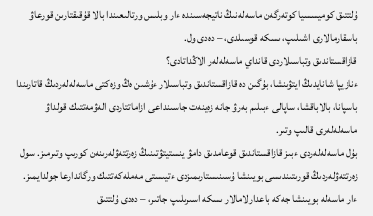ۇلتتىق كوميسسيا كوتەرگەن ماسەلەنىڭ ناتيجەسىندە ءار وبلىس ورتالىعىندا بالا قۇقىقتارىن قورعاۋ باسقارمالارى اشىلىپ، ىسكە قوسىلدى، – دەدى ول.
قازاقستاندىق وتباسىلاردى قانداي ماسەلەلەر الاڭداتادى؟
ءنازيپا شانايدىڭ ايتۋىنشا، بۇگىن دە قازاقستاندىق وتباسىلار ءۇشىن ەڭ وزەكتى ماسەلەلەردىڭ قاتارىندا باسپانا، بالاباقشا، ساپالى ءبىلىم بەرۋ جانە زەينەت جاسىنداعى ازاماتتاردى الەۋمەتتىك قولداۋ ماسەلەلەرى قالىپ وتىر.
بۇل ماسەلەلەردى ءبىز قازاقستاندىق قوعامدىق دامۋ ينستيتۋتىنىڭ زەرتتەۋلەرىنەن كورىپ وتىرمىز. سول زەرتتەۋلەردىڭ قورىتىندىسى بويىنشا ۇسىنىستارىمىزدى ءتيىستى مەملەكەتتىك ورگاندارعا جولدايمىز. ءار ماسەلە بويىنشا جەكە باعدارلامالار ىسكە اسىرىلىپ جاتىر، – دەدى ۇلتتىق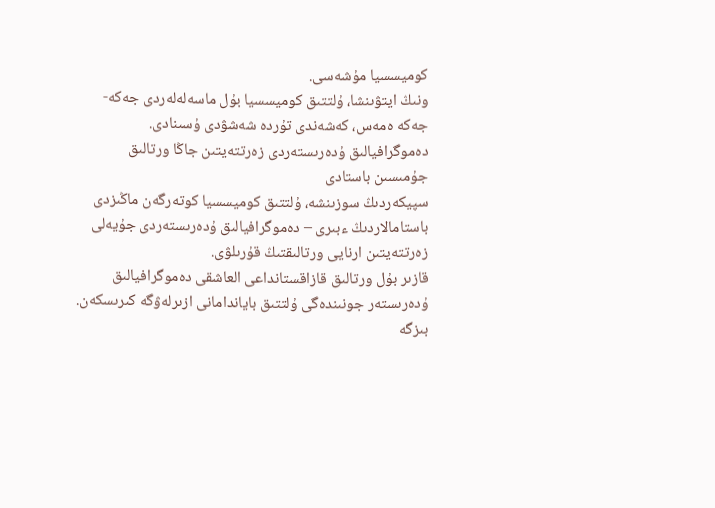كوميسسيا مۇشەسى.
ونىڭ ايتۋىنشا، ۇلتتىق كوميسسيا بۇل ماسەلەلەردى جەكە-جەكە ەمەس، كەشەندى تۇردە شەشۋدى ۇسىنادى.
دەموگرافيالىق ۇدەرىستەردى زەرتتەيتىن جاڭا ورتالىق جۇمىسىن باستادى
سپيكەردىڭ سوزىنشە، ۇلتتىق كوميسسيا كوتەرگەن ماڭىزدى باستامالاردىڭ ءبىرى – دەموگرافيالىق ۇدەرىستەردى جۇيەلى زەرتتەيتىن ارنايى ورتالىقتىڭ قۇرىلۋى.
قازىر بۇل ورتالىق قازاقستانداعى العاشقى دەموگرافيالىق ۇدەرىستەر جونىندەگى ۇلتتىق باياندامانى ازىرلەۋگە كىرىسكەن.
بىزگە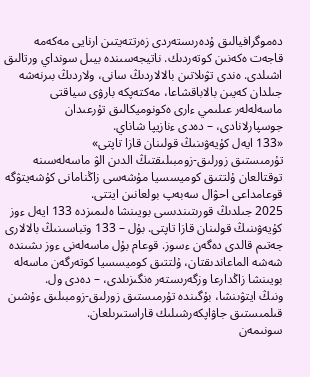دەموگرافيالىق ۇدەرىستەردى زەرتتەيتىن ارنايى مەكەمە قاجەت ەكەنىن كوتەردىك. ناتيجەسىندە بيىل سونداي ورتالىق اشىلدى. ەندى تۋىلاتىن بالالاردىڭ سانى، ولاردىڭ بىرنەشە جىلدان كەيىن بالاباقشاعا، مەكتەپكە بارۋى سياقتى ماسەلەلەر عىلىمي ءارى ەكونوميكالىق تۇرعىدان جوسپارلانادى، – دەدى ءنازيپا شاناي.
«133 ايەل كۇيەۋىنىڭ قولىنان قازا تاپتى»
تۇرمىستىق زورلىق-زومبىلىقتىڭ الدىن الۋ ماسەلەسىنە توقتالعان ۇلتتىق كوميسسيا مۇشەسى زاڭنامانى كۇشەيتۋگە قوعامداعى احۋال سەبەپ بولعانىن ايتتى.
2025 جىلدىڭ قورىتىندىسى بويىنشا ەلىمىزدە 133 ايەل ءوز كۇيەۋىنىڭ قولىنان قازا تاپتى. بۇل – 133 وتباسىنىڭ بالالارى جەتىم قالدى دەگەن ءسوز. قوعام بۇل ماسەلەنى ءوز ىشىندە شەشە الماعاندىقتان، ۇلتتىق كوميسسيا كوتەرگەن ماسەلە بويىنشا زاڭدارعا وزگەرىستەر ەنگىزىلدى، – دەدى ول.
ونىڭ ايتۋىنشا، بۇگىندە تۇرمىستىق زورلىق-زومبىلىق ءۇشىن قىلمىستىق جاۋاپكەرشىلىك قاراستىرىلعان.
سونىمەن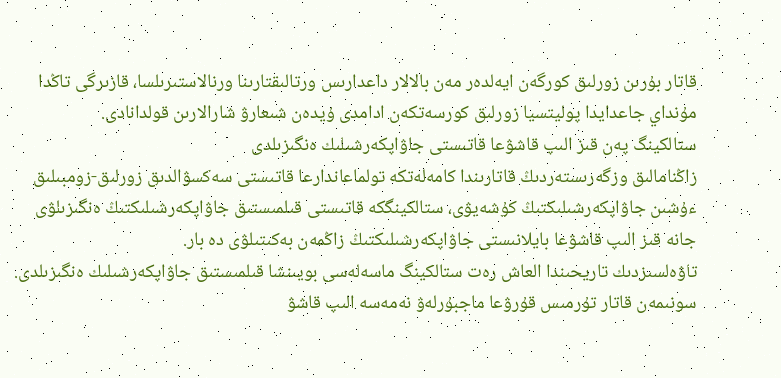قاتار بۇرىن زورلىق كورگەن ايەلدەر مەن بالالار داعدارىس ورتالىقتارىنا ورنالاستىرىلسا، قازىرگى تاڭدا مۇنداي جاعدايدا پوليتسيا زورلىق كورسەتكەن ادامدى ۇيدەن شىعارۋ شارالارىن قولدانادى.
ستالكينگ پەن قىز الىپ قاشۋعا قاتىستى جاۋاپكەرشىلىك ەنگىزىلدى
زاڭنامالىق وزگەرىستەردىڭ قاتارىندا كامەلەتكە تولماعاندارعا قاتىستى سەكسۋالدىق زورلىق-زومبىلىق ءۇشىن جاۋاپكەرشىلىكتىڭ كۇشەيۋى، ستالكينگكە قاتىستى قىلمىستىق جاۋاپكەرشىلىكتىڭ ەنگىزىلۋى جانە قىز الىپ قاشۋعا بايلانىستى جاۋاپكەرشىلىكتىڭ زاڭمەن بەكىتىلۋى دە بار.
تاۋەلسىزدىك تاريحىندا العاش رەت ستالكينگ ماسەلەسى بويىنشا قىلمىستىق جاۋاپكەرشىلىك ەنگىزىلدى. سونىمەن قاتار تۇرمىس قۇرۋعا ماجبۇرلەۋ نەمەسە الىپ قاشۋ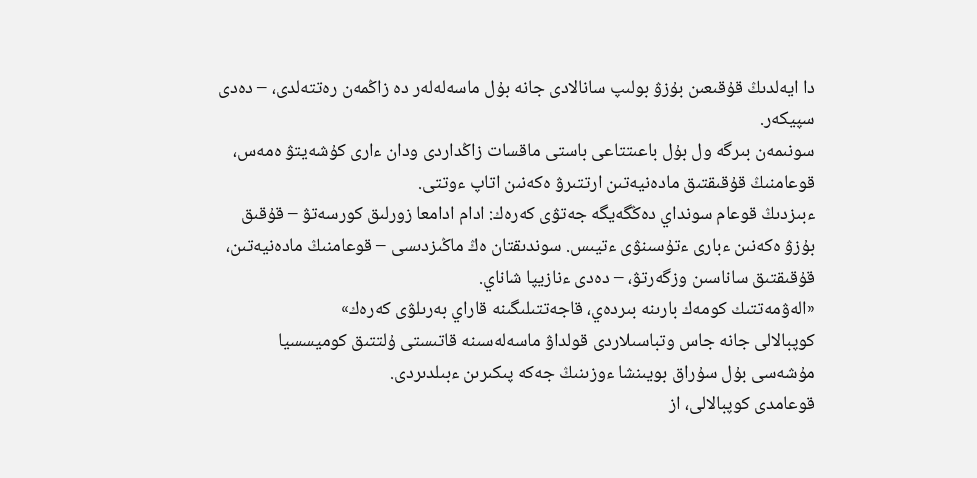دا ايەلدىڭ قۇقىعىن بۇزۋ بولىپ سانالادى جانە بۇل ماسەلەلەر دە زاڭمەن رەتتەلدى، – دەدى سپيكەر.
سونىمەن بىرگە ول بۇل باعىتتاعى باستى ماقسات زاڭداردى ودان ءارى كۇشەيتۋ ەمەس، قوعامنىڭ قۇقىقتىق مادەنيەتىن ارتتىرۋ ەكەنىن اتاپ ءوتتى.
ءبىزدىڭ قوعام سونداي دەڭگەيگە جەتۋى كەرەك: ادام ادامعا زورلىق كورسەتۋ – قۇقىق بۇزۋ ەكەنىن ءبارى ءتۇسىنۋى ءتيىس. سوندىقتان ەڭ ماڭىزدىسى – قوعامنىڭ مادەنيەتىن، قۇقىقتىق ساناسىن وزگەرتۋ، – دەدى ءنازيپا شاناي.
«الەۋمەتتىك كومەك بارىنە بىردەي، قاجەتتىلىگىنە قاراي بەرىلۋى كەرەك»
كوپبالالى جانە جاس وتباسىلاردى قولداۋ ماسەلەسىنە قاتىستى ۇلتتىق كوميسسيا مۇشەسى بۇل سۇراق بويىنشا ءوزىنىڭ جەكە پىكىرىن ءبىلدىردى.
قوعامدى كوپبالالى، از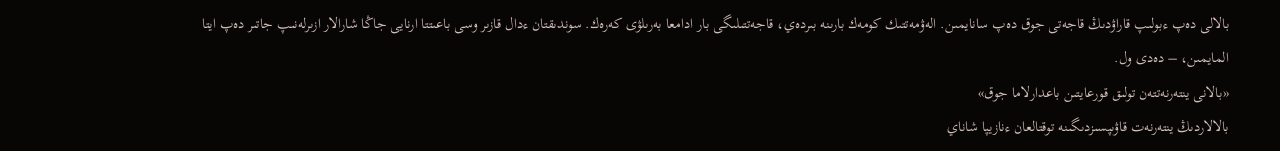بالالى دەپ ءبولىپ قاراۋدىڭ قاجەتى جوق دەپ سانايمىن. الەۋمەتتىك كومەك بارىنە بىردەي، قاجەتتىلىگى بار ادامعا بەرىلۋى كەرەك. سوندىقتان ءدال قازىر وسى باعىتتا ارنايى جاڭا شارالار ازىرلەنىپ جاتىر دەپ ايتا المايمىن، – دەدى ول.
«بالانى ينتەرنەتتەن تولىق قورعايتىن باعدارلاما جوق»
بالالاردىڭ ينتەرنەت قاۋىپسىزدىگىنە توقتالعان ءنازيپا شاناي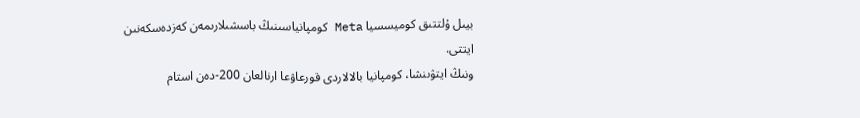بيىل ۇلتتىق كوميسسيا Meta كومپانياسىنىڭ باسشىلارىمەن كەزدەسكەنىن ايتتى.
ونىڭ ايتۋىنشا، كومپانيا بالالاردى قورعاۋعا ارنالعان 200-دەن استام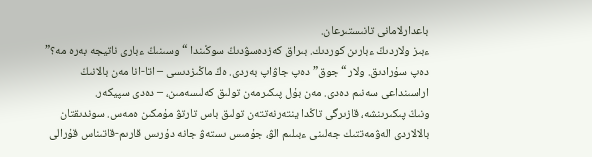باعدارلامانى تانىستىرعان.
ءبىز ولاردىڭ ءبارىن كوردىك. بىراق كەزدەسۋدىڭ سوڭىندا “وسىنىڭ ءبارى ناتيجە بەرە مە؟” دەپ سۇرادىق. ولار “جوق” دەپ جاۋاپ بەردى. ەڭ ماڭىزدىسى – اتا-انا مەن بالانىڭ اراسىنداعى سەنىم دەدى. مەن بۇل پىكىرمەن تولىق كەلىسەمىن، – دەدى سپيكەر.
ونىڭ پىكىرىنشە، قازىرگى تاڭدا ينتەرنەتتەن تولىق باس تارتۋ مۇمكىن ەمەس. سوندىقتان بالالاردى الەۋمەتتىك جەلىنى ءبىلىم الۋ، جۇمىس ىستەۋ جانە دۇرىس قارىم-قاتىناس قۇرالى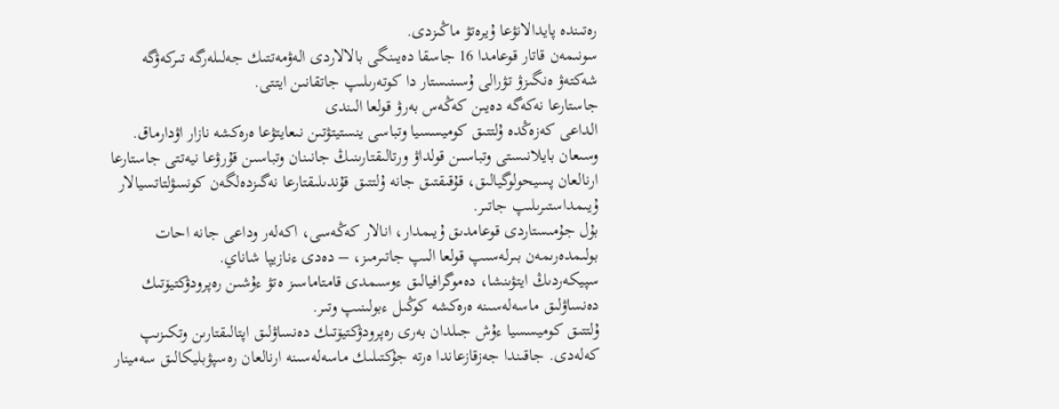رەتىندە پايدالانۋعا ۇيرەتۋ ماڭىزدى.
سونىمەن قاتار قوعامدا 16 جاسقا دەيىنگى بالالاردى الەۋمەتتىك جەلىلەرگە تىركەۋگە شەكتەۋ ەنگىزۋ تۋرالى ۇسىنىستار دا كوتەرىلىپ جاتقانىن ايتتى.
جاستارعا نەكەگە دەيىن كەڭەس بەرۋ قولعا الىندى
الداعى كەزەڭدە ۇلتتىق كوميسسيا وتباسى ينستيتۋتىن نىعايتۋعا ەرەكشە نازار اۋدارماق.
وسىعان بايلانىستى وتباسىن قولداۋ ورتالىقتارىنىڭ جانىنان وتباسىن قۇرۋعا نيەتتى جاستارعا ارنالعان پسيحولوگيالىق، قۇقىقتىق جانە ۇلتتىق قۇندىلىقتارعا نەگىزدەلگەن كونسۋلتاتسيالار ۇيىمداستىرىلىپ جاتىر.
بۇل جۇمىستاردى قوعامدىق ۇيىمدار، انالار كەڭەسى، اكەلەر وداعى جانە احات بولىمدەرىمەن بىرلەسىپ قولعا الىپ جاتىرمىز، – دەدى ءنازيپا شاناي.
سپيكەردىڭ ايتۋىنشا، دەموگرافيالىق ءوسىمدى قامتاماسىز ەتۋ ءۇشىن رەپرودۋكتيۆتىك دەنساۋلىق ماسەلەسىنە ەرەكشە كوڭىل ءبولىنىپ وتىر.
ۇلتتىق كوميسسيا ءۇش جىلدان بەرى رەپرودۋكتيۆتىك دەنساۋلىق اپتالىقتارىن وتكىزىپ كەلەدى. جاقىندا جەزقازعاندا ەرتە جۇكتىلىك ماسەلەسىنە ارنالعان رەسپۋبليكالىق سەمينار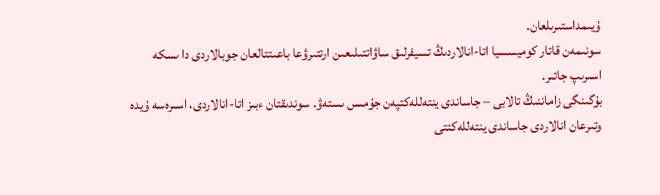ۇيىمداستىرىلعان.
سونىمەن قاتار كوميسسيا اتا-انالاردىڭ تسيفرلىق ساۋاتتىلىعىن ارتتىرۋعا باعىتتالعان جوبالاردى دا ىسكە اسىرىپ جاتىر.
بۇگىنگى زاماننىڭ تالابى – جاساندى ينتەللەكتپەن جۇمىس ىستەۋ. سوندىقتان ءبىز اتا-انالاردى، اسىرەسە ۇيدە وتىرعان انالاردى جاساندى ينتەللەكتتى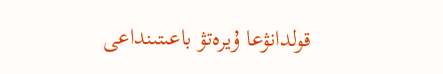قولدانۋعا ۇيرەتۋ باعىتىنداعى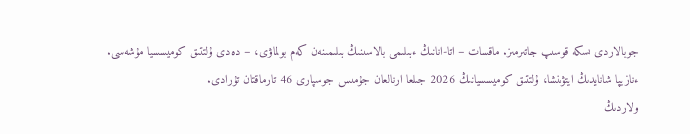جوبالاردى ىسكە قوسىپ جاتىرمىز. ماقسات – اتا-انانىڭ ءبىلىمى بالاسىنىڭ بىلىمىنەن كەم بولماۋى، – دەدى ۇلتتىق كوميسسيا مۇشەسى.
ءنازيپا شانايدىڭ ايتۋىنشا، ۇلتتىق كوميسسيانىڭ 2026 جىلعا ارنالعان جۇمىس جوسپارى 46 تارماقتان تۇرادى.
ولاردىڭ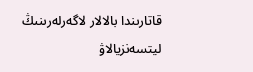قاتارىندا بالالار لاگەرلەرىنىڭ ليتسەنزيالاۋ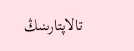تالاپتارىنىڭ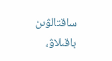ساقتالۋىن باقىلاۋ،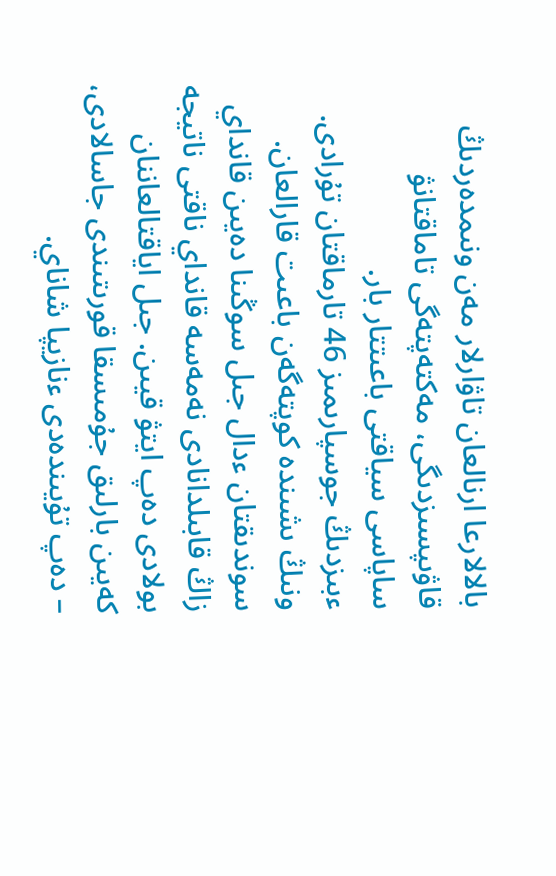بالالارعا ارنالعان تاۋارلار مەن ونىمدەردىڭ قاۋىپسىزدىگى، مەكتەپتەگى تاماقتانۋ ساپاسى سياقتى باعىتتار بار.
ءبىزدىڭ جوسپارىمىز 46 تارماقتان تۇرادى. ونىڭ ىشىندە كوپتەگەن باعىت قارالعان. سوندىقتان ءدال جىل سوڭىنا دەيىن قانداي زاڭ قابىلدانادى نەمەسە قانداي ناقتى ناتيجە بولادى دەپ ايتۋ قيىن. جىل اياقتالعاننان كەيىن بارلىق جۇمىسقا قورىتىندى جاسالادى، – دەپ تۇيىندەدى ءنازيپا شاناي.